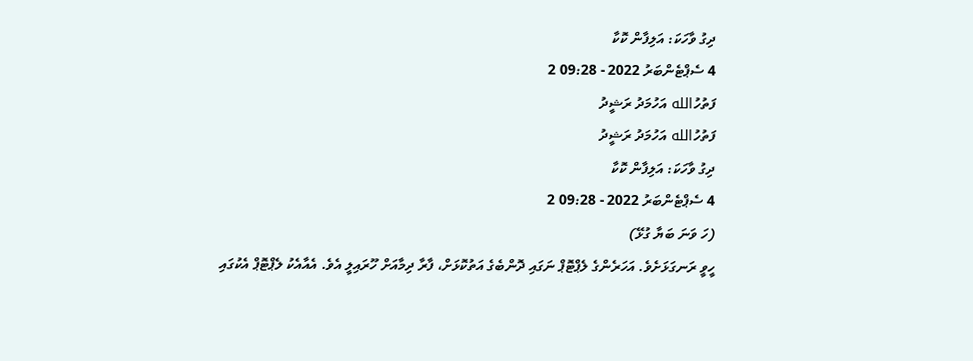ދިގު ވާހަކަ: އަލިފާން ކޮކާ
4 ސެޕްޓެންބަރު 2022 - 09:28 2
ފަތުހުالله އަހުމަދު ރަޝީދު
ފަތުހުالله އަހުމަދު ރަޝީދު
ދިގު ވާހަކަ: އަލިފާން ކޮކާ
4 ސެޕްޓެންބަރު 2022 - 09:28 2
(ހަ ވަނަ ބަޔާ ގުޅޭ)
ހީވީ ރަނގަޅަށެވެ. އަހަރެންގެ ލެޕްޓޮޕް ނަގައި ދޮންބެގެ އަތުކޮޅަށް، ފާރާ ދިމާއަށް ހޫރައިލީ އެވެ. އެއާއެކު ލެޕްޓޮޕް އެކުގައި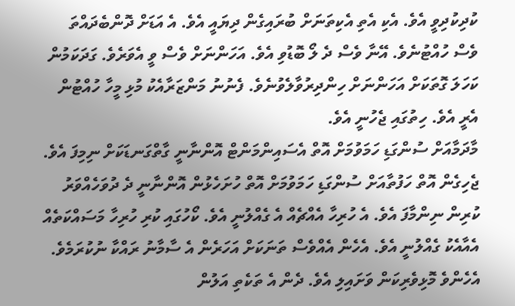ކުދިކުދިވީ އެވެ. އެކި އެތި އެކިތަނަށް ބުރައިގެން ދިޔައީ އެވެ. އެ އަޑަށް ދޮންބެދައްތަ ވެސް ހުއްޓުނެވެ. އޭނާ ވެސް ދެ ލޯ ބޮޑުވި އެވެ. އަހަންނަށް ވެސް ވީ އެވަރެވެ. ގަދަކަމުން ކަހަލަ ގޮތަކަށް އަހަންނަށް ހިންދިރުވާލެވުނެވެ. ފެނުނު މަންޒަރާއެކު މުޅި މީހާ ހުއްޓުން އެރީ އެވެ. ހިތުގައި ޖެހުނީ އެވެ.
މާދަމާއަށް ސުންގަޑި ހަމަވުމަށް އޮތް އެސައިންމަންޓް އޮންނާނީ ގާތްގަނޑަކަށް ނިމިފަ އެވެ. ޖެހިގެން އޮތް ހަފުތާއަށް ސުންގަޑި ހަމަވުމަށް އޮތް ހުށަހެޅުން އޮންނާނީ ދެ ދުވަހެއްވަރު ކުރިން ނިންމާފަ އެވެ. އެ ހުރިހާ އެއްޗެއް އެ ގެއްލުނީ އެވެ. ކޯހުގައި ކުރި ހުރިހާ މަސައްކަތެއް އެއާއެކު ގެއްލުނީ އެވެ. އެހެން އެއްވެސް ތަނަކަށް އަހަރެން އެ ސާމާނު ރައްކާ ނުކުރަމެވެ. އެހެންވެ މޮޅިވެރިކަން ވަށައިލި އެވެ. ދެން އެ ތަކެތި އަލުން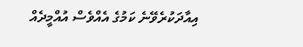އިއާދަކުރެވޭނެ ކަމުގެ އެއްވެސް އުއްމީދެއް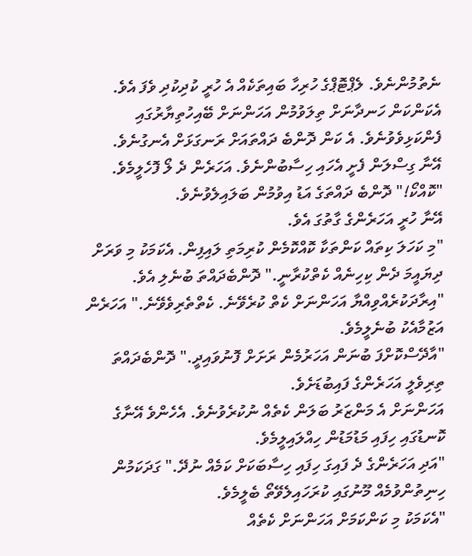ނެތުމުންނެވެ. ލެޕްޓޮޕްގެ ހުރިހާ ބައިތަކެއް އެ ހުރީ ކުދިކުދި ވެފަ އެވެ.
އެކަންކަން ހަނދާނަށް ތިލަވުމުން އަހަންނަށް ބޭއިހުތިޔާރުގައި ފެންކަޅިވެވުނެވެ. އެ ކަން ދޮންބެ ދައްތައަށް ރަނގަޅަށް އެނގުނެވެ.
އޭނާ ގިސްލަން ފެށީ އެހައި ހިސާބުންނެވެ. އަހަރެން ދެ ލޯ ފޮހެލީމެވެ.
"ކޮއްކޯ!" ދޮންބެ ދައްތަގެ އަޑު އިވުމުން ބަލައިލެވުނެވެ.
އޭނާ ހުރީ އަހަރެންގެ ގާތުގަ އެވެ.
"މި ކަހަލަ ކިތައް ކަންތަކާ ކޮއްކޮމެން ކުރިމަތި ލައިފިން. އެކަމަކު މި ވަރަށް ދިޔައީމަ ދެން ކިހިނެއް ކެތްކުރާނީ." ދޮންބެދައްތަ ބުނެލި އެވެ.
"އިރާދަކުރެއްވިއްޔާ އަހަންނަށް ކެތް ކުރެވޭނެ. ކެތްތެރިވެވޭނެ." އަހަރެން އަޒުމާއެކު ބުނެލީމެވެ.
"އާދޭސްކޮށްފަ ބުނަން އަހަރުމެން ރަށަށް ފޮނުވައިދީ." ދޮންބެދައްތަ ތިރިވެލީ އަހަރެންގެ ފައިބުޑަށެވެ.
އަހަންނަށް އެ މަންޒަރު ބަލަން ކެތެއް ނުކުރެވުނެވެ. އެހެންވެ އޭނާގެ ކޮނޑުގައި ހިފައި މަޑުމަޑުން ހިއްލައިލީމެވެ.
"އަދި އަހަރެންގެ ދެ ފައިގަ ހިފައި ހިސާބަކަށް ކަމެއް ނުދޭ." ގަދަކަމުން ހިނިތުންވުމެއް މޫނުގައި ކުރަހައިލެވޭތޯ ބެލީމެވެ.
"އެކަމަކު މި ކަންކަމަށް އަހަންނަށް ކެތެއް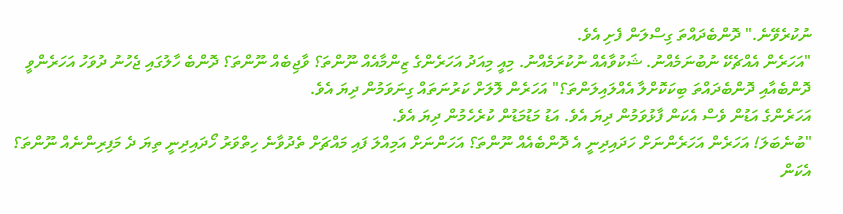ނުކުރެވޭނެ." ދޮންބެދައްތަ ގިސްލަން ފެށި އެވެ.
"އަހަރެން އެއްޗެކޭ ނުބުނަމެއްނު. ޝަކުވާއެއް ނުކުރަމެއްނު. މިއީ މިއަދު އަހަރެންގެ ޒިންމާއެއް ނޫންތަ؟ ވާޖިބެއް ނޫންތަ؟ ދޮންބެ ހާލުގައި ޖެހުނު ދުވަހު އަހަރެންވީ ދޮންބެއާއި ދޮންބެދައްތަ ބިކަކޮށްލާ އެއްލައިލަންތަ؟" އަހަރެން ލޮލަށް ކަރުނަތައް ގިނަވަމުން ދިޔަ އެވެ.
އަހަރެންގެ އަޑުން ވެސް އެކަން ފާޅުވަމުން ދިޔަ އެވެ. އަޑު މަޑުމަޑުން ކުރެހެމުން ދިޔަ އެވެ.
"ބުނެބަލަ! އަހަރެން އަހަރެންނަށް ހަދައިދިނީ އެ ދޮންބެއެއް ނޫންތަ؟ އަހަންނަށް އަމިއްލަ ފައި މައްޗަށް ތެދުވާނެ ހިތްވަރު ހޯދައިދިނީ ތިޔަ ދެ މަފިރިންނެއް ނޫންތަ؟ އެކަން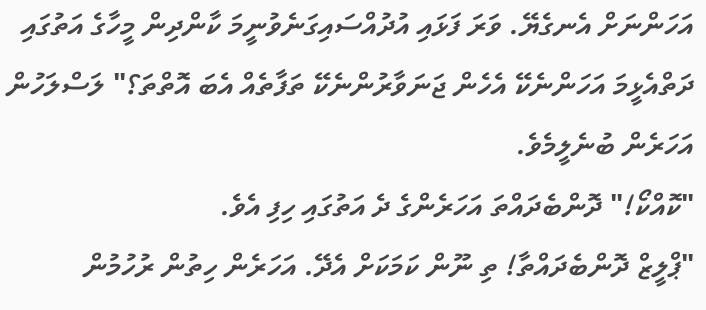އަހަންނަށް އެނގެޔޭ. ވަރަ ފަޅައި އުދުއްސައިގަނެވުނީމަ ކާންދިން މީހާގެ އަތުގައި ދަތްއެޅީމަ އަހަންނެކޭ އެހެން ޖަނަވާރުންނެކޭ ތަފާތެއް އެބަ އޮތްތަ؟" ލަސްލަހުން އަހަރެން ބުނެލީމެވެ.
"ކޮއްކޯ!" ދޮންބެދައްތަ އަހަރެންގެ ދެ އަތުގައި ހިފި އެވެ.
"ޕްލީޒް ދޮންބެދައްތާ! ތި ނޫން ކަމަކަށް އެދޭ. އަހަރެން ހިތުން ރުހުމުން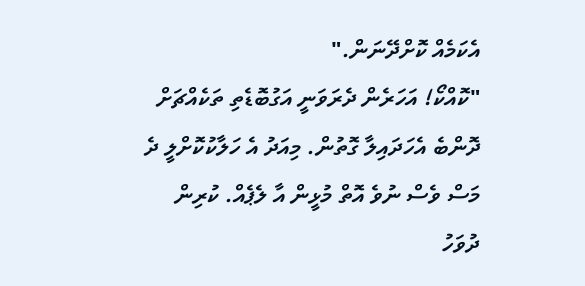އެކަމެއް ކޮށްދޭނަން."
"ކޮއްކޯ! އަހަރެން ދެރަވަނީ އަގުބޮޑެތި ތަކެއްޗަށް ދޮންބެ އެހަދައިލާ ގޮތުން. މިއަދު އެ ހަލާކުކޮށްލީ ދެ މަސް ވެސް ނުވެ އޮތް މުޅީން އާ ލެޕެއް. ކުރިން ދުވަހު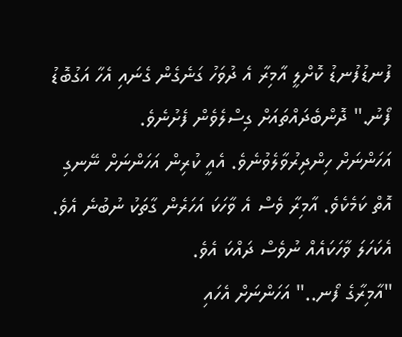ފުނޑުފުނޑު ކޮށްލީ އާމިރާ އެ ދުވަހު ގަނެގެން ގެނައި އެހާ އަގުބޮޑު ފޯނު." ދޮންބެދައްތައަށް ގިސްލެވެން ފެށުނެވެ.
އަހަންނަށް ހިންދިރުވާލެވުނެވެ. އެއީ ކުރިން އަހަންނަށް ނޭނގި އޮތް ކަމެކެވެ. އާމިރާ ވެސް އެ ވާހަކަ އަހަރެން ގާތަކު ނުބުނެ އެވެ. އެކަހަލަ ވާހަކައެއް ނުވެސް ދައްކަ އެވެ.
"އާމިރާގެ ފޯނ.." އަހަންނަށް އެހައި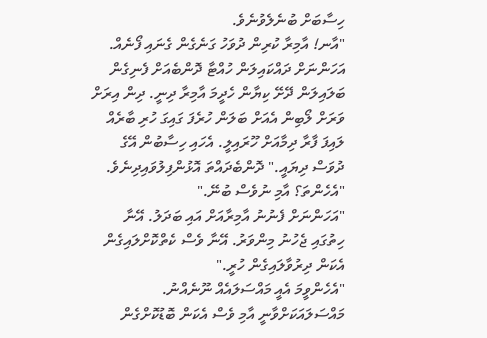ހިސާބަށް ބުނެލެވުނެވެ.
"އާނ! އާމިރާ ކުރިން ދުވަހު ގަނެގެން ގެނައި ފޯނެއް. އަހަންނަށް ދައްކައިލަން ހުއްޓާ ދޮންބެއަށް ފެނިގެން ބަލައިލަން ދޭށޭ ކިޔާން ހެދީމަ އާމިރާ ދިނީ. ދިން އިރަށް ވަރަށް ލޯބިން އެއަށް ބަލަން ހުރެފަ ގައިގަ ހުރި ބާރެއް ލައިފަ ފާރާ ދިމާއަށް ހޫރައިލީ. އެހައި ހިސާބުން އޭގެ ދުވަސް ދިޔައީ." ދޮންބެދައްތަ އޮޅުންފިލުވައިދިނެވެ.
"އެހެންތަ؟ އާމި ނުވެސް ބުނޭ."
"އަހަންނަށް ފެނުނު އާމިރާއަށް އައި ބަދަލު. އޭނާ ހިތުގައި ޖެހުނު މިންވަރު. އޭނާ ވެސް ކެތްކޮށްލައިގެން އެކަން ދިރުވާލައިގެން ހުރީ."
"އެހެންވީމަ އެއީ މައްސަލައެއް ނޫނެއްނު. މައްސަލައަކަށްވާނީ އާމި ވެސް އެކަން ބޮޑުކޮށްގެން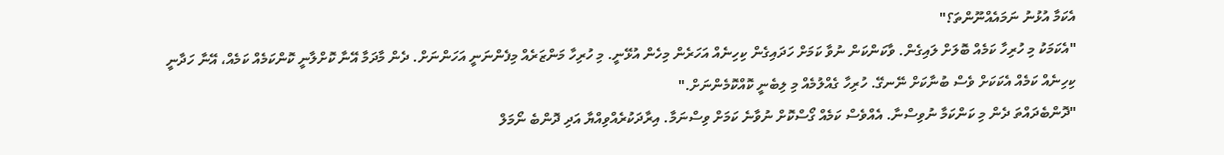އެކަމާ އުޅުނު ނަމައެއްނޫންތަ؟"
"އެކަމަކު މި ހުރިހާ ކަމެއް ބޮލަށް ލައިގެން. ވާކަންކަން ނުވާ ކަމަށް ހަދައިގެން ކިހިނެއް އަހަރެން މިހެން އުޅޭނީ. މި ހުރިހާ މަންޒަރެއް މިފެންނަނީ އަހަންނަށް. ދެން މާދަމާ އޭނާ ކޮށްލާނީ ކޮންކަމެއް ކަމެއް، އޭނާ ހަދާނީ ކިހިނެއް ކަމެއް އެކަކަށް ވެސް ބުނާކަށް ނޭނގޭ. ހުރިހާ ގެއްލުމެއް މި ލިބެނީ ކޮއްކޮމެންނަށް."
"ދޮންބެދައްތަ ދެން މި ކަންކަމާ ނުވިސްނާ. އެއްވެސް ކަމެއް ގޯސްކޮށް ނުވާނެ ކަމަށް ވިސްނަމާ. އިރާދަކުރެއްވިއްޔާ އަދި ދޮންބެ ނޯމަލް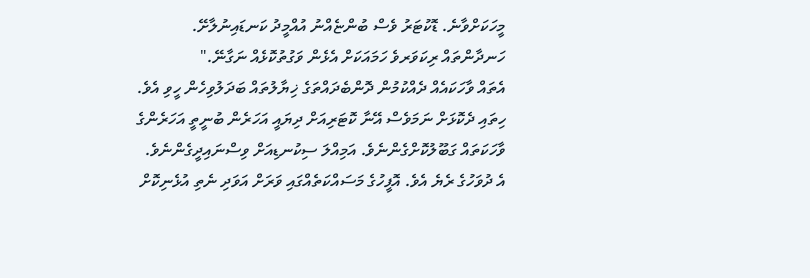މީހަކަށްވާނެ. ޑޮކުޓަރު ވެސް ބުންޏެއްނު އުއްމީދު ކަނޑައިނުލާށޭ. ހަނދާންތައް ރިކަވަރވެ ހަމައަކަށް އެޅެން ވަގުތުކޮޅެއް ނަގާނޭ."
އެތައް ވާހަކައެއް ދެއްކުމުން ދޮންބެދައްތަގެ ޚިޔާލުތައް ބަދަލުވިހެން ހީވި އެވެ. ހިތައި ދެކޮޅަށް ނަމަވެސް އޭނާ ކޮޓަރިއަށް ދިޔައީ އަހަރެން ބުނީތީ އަހަރެންގެ ވާހަކަތައް ގަބޫލުކޮށްގެންނެވެ. އަމިއްލަ ސިކުނޑިއަށް ވިސްނައިދީގެންނެވެ.
އެ ދުވަހުގެ ރެޔެ އެވެ. އޮފީހުގެ މަސައްކަތެއްގައި ވަރަށް އަވަދި ނެތި އުޅެނިކޮށް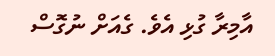އާމިރާ ގުޅި އެވެ. ގެއަށް ނުގޮސް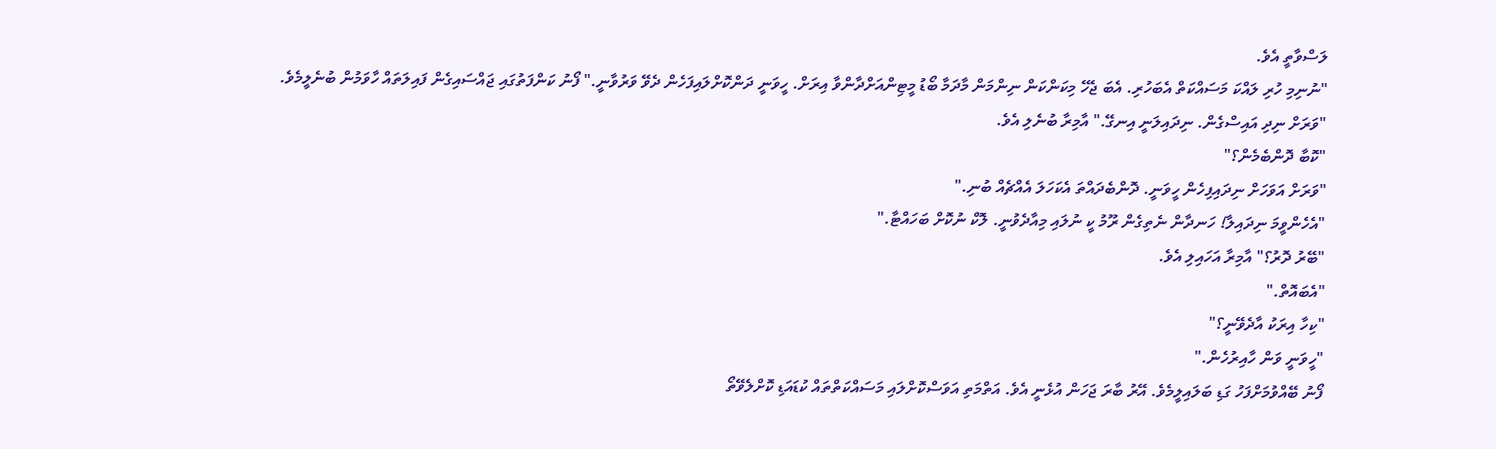ލަސްވާތީ އެވެ.
"ނުނިމި ހުރި ލައްކަ މަސައްކަތް އެބަހުރި. އެބަ ޖެހޭ މިކަންކަން ނިންމަން މާދަމާ ބޯޑު މީޓިންއަށްދާންވާ އިރަށް. ހީވަނީ ދަންކޮށްލައިފަހެން ދެވޭ ވަރުވާނީ." ފޯނު ކަންފަތުގައި ޖައްސައިގެން ފައިލަތައް ހާވަމުން ބުނެލީމެވެ.
"ވަރަށް ނިދި އައިސްގެން. ނިދައިލަނީ އިނގޭ." އާމިރާ ބުނެލި އެވެ.
"ކޮބާ ދޮންބެމެން؟"
"ވަރަށް އަވަހަށް ނިދައިފިހެން ހީވަނީ. ދޮންބެދައްތަ އެކަހަލަ އެއްޗެއް ބުނި."
"އެހެންވީމަ ނިދައިލާ! ހަނދާން ނެތިގެން ރޫމު ކީ ނުލައި މިއާދެވުނީ. ލޮކް ނުކޮށް ބަހައްޓާ."
"ބޭރު ދޮރު؟" އާމިރާ އަހައިލި އެވެ.
"އެބައޮތް."
"ކިހާ އިރަކު އާދެވޭނީ؟"
"ހީވަނީ ވަން ހާއިރުހެން."
ފޯނު ބޭއްވުމަށްފަހު ގަޑި ބަލައިލީމެވެ. އޭރު ބާރަ ޖަހަން އުޅެނީ އެވެ. އަތްމަތި އަވަސްކޮށްލައި މަސައްކަތްތައް ކުޑައަޑި ކޮށްލެވޭތޯ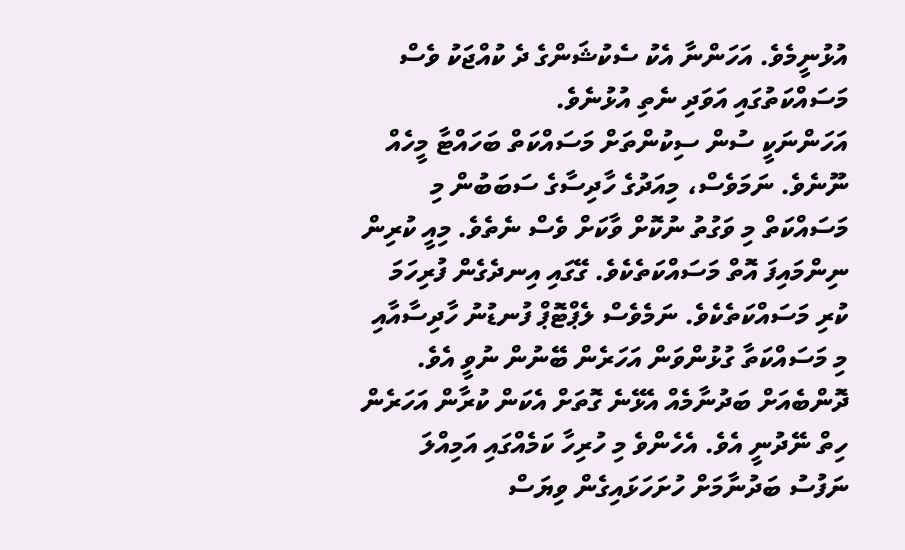އުޅުނީމެވެ. އަހަންނާ އެކު ސެކުޝަންގެ ދެ ކުއްޖަކު ވެސް މަސައްކަތުގައި އަވަދި ނެތި އުޅުނެވެ.
އަހަންނަކީ ސުން ސިކުންތަށް މަސައްކަތް ބަހައްޓާ މީހެއް ނޫނެވެ. ނަމަވެސް، މިއަދުގެ ހާދިސާގެ ސަބަބުން މި މަސައްކަތް މި ވަގުތު ނުކޮށް ވާކަށް ވެސް ނެތެވެ. މިއީ ކުރިން ނިންމައިފަ އޮތް މަސައްކަތެކެވެ. ގޭގައި އިނދެގެން ފުރިހަމަ ކުރި މަސައްކަތެކެވެ. ނަމެވެސް ލެޕްޓޮޕް ފުނޑުނު ހާދިސާއާއި މި މަސައްކަތާ ގުޅުންވަން އަހަރެން ބޭނުން ނުވީ އެވެ. ދޮންބެއަށް ބަދުނާމެއް އެޅޭނެ ގޮތަށް އެކަން ކުރާން އަހަރެން ހިތް ނޭދުނީ އެވެ. އެހެންވެ މި ހުރިހާ ކަމެއްގައި އަމިއްލަ ނަފުސު ބަދުނާމަށް ހުށަހަޅައިގެން ވިޔަސް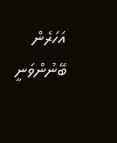އަހަރެން ބޭނުންވަނީ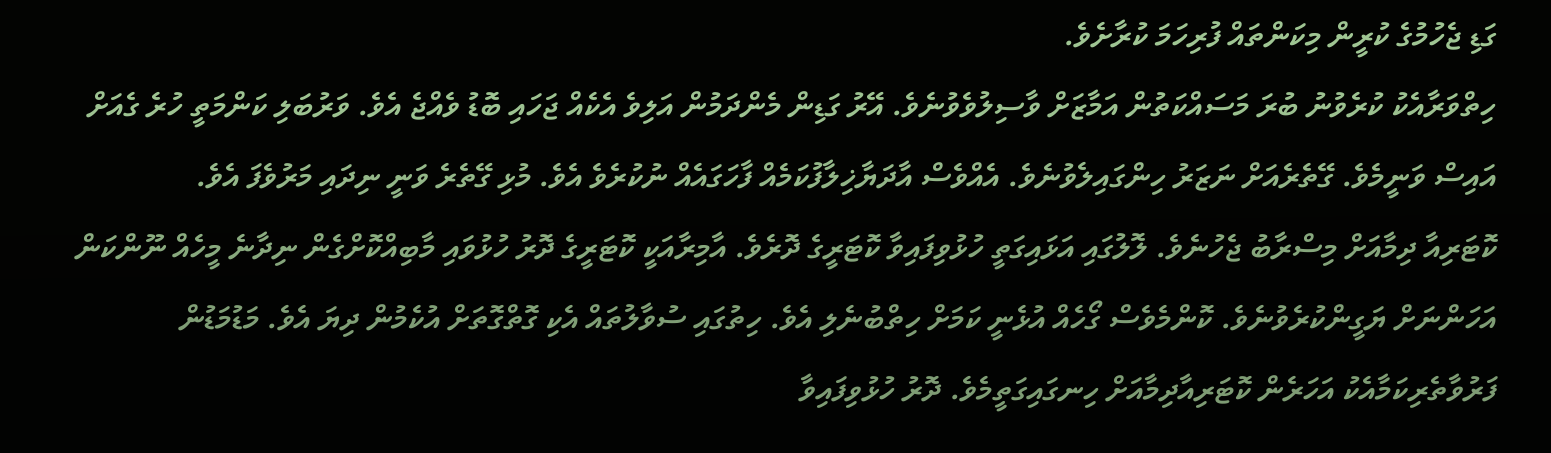ގަޑި ޖެހުމުގެ ކުރީން މިކަންތައް ފުރިހަމަ ކުރާށެވެ.
ހިތްވަރާއެކު ކުރެވުނު ބުރަ މަސައްކަތުން އަމާޒަށް ވާސިލުވެވުނެވެ. އޭރު ގަޑިން މެންދަމުން އަލިވެ އެކެއް ޖަހައި ބޮޑު ވެއްޖެ އެވެ. ވަރުބަލި ކަންމަތީ ހުރެ ގެއަށް އައިސް ވަނީމެވެ. ގޭތެރެއަށް ނަޒަރު ހިންގައިލެވުނެވެ. އެއްވެސް އާދަޔާޚިލާފުކަމެއް ފާހަގައެއް ނުކުރެވެ އެވެ. މުޅި ގޭތެރެ ވަނީ ނިދައި މަރުވެފަ އެވެ.
ކޮޓަރިއާ ދިމާއަށް މިސްރާބު ޖެހުނެވެ. ލޮލުގައި އަޅައިގަތީ ހުޅުވިފައިވާ ކޮޓަރީގެ ދޮރެވެ. އާމިރާއަކީ ކޮޓަރީގެ ދޮރު ހުޅުވައި މާބިއްކޮށްގެން ނިދާނެ މީހެއް ނޫންކަން އަހަންނަށް ޔަގީންކުރެވުނެވެ. ކޮންމެވެސް ގޯހެއް އުޅެނީ ކަމަށް ހިތްބުނެލި އެވެ. ހިތުގައި ސުވާލުތައް އެކި ގޮތްގޮތަށް އުކެމުން ދިޔަ އެވެ. މަޑުމަޑުން ފަރުވާތެރިކަމާއެކު އަހަރެން ކޮޓަރިއާދިމާއަށް ހިނގައިގަތީމެވެ. ދޮރު ހުޅުވިފައިވާ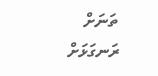ތަނަށް ރަނގަޅަށް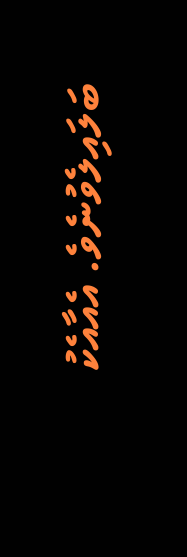ބަލައިލެވުނެވެ. އެއާއެކު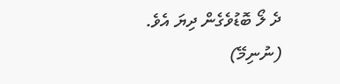ދެ ލޯ ބޮޑުވެގެން ދިޔަ އެވެ.
(ނުނިމޭ)